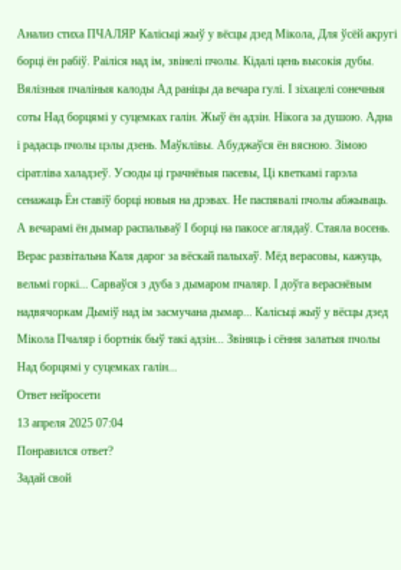Анализ стиха ПЧАЛЯР Калісьці жыў у вёсцы дзед Мікола, Для ўсёй акругі борці ён рабіў. Раіліся над ім, звінелі пчолы. Кідалі цень высокія дубы. Вялізныя пчаліныя калоды Ад раніцы да вечара гулі. І зіхацелі сонечныя соты Над борцямі у суцемках галін. Жыў ён адзін. Нікога за душою. Адна і радасць пчолы цэлы дзень. Маўклівы. Абуджаўся ён вясною. Зімою сіратліва халадзеў. Усюды ці грачнёвыя пасевы, Ці кветкамі гарэла сенажаць Ён ставіў борці новыя на дрэвах. Не паспявалі пчолы абжываць. А вечарамі ён дымар распальваў І борці на пакосе аглядаў. Стаяла восень. Верас развітальна Каля дарог за вёскай палыхаў. Мёд верасовы, кажуць, вельмі горкі... Сарваўся з дуба з дымаром пчаляр. І доўга вераснёвым надвячоркам Дыміў над ім засмучана дымар... Калісьці жыў у вёсцы дзед Мікола Пчаляр і бортнік быў такі адзін... Звіняць і сёння залатыя пчолы Над борцямі у суцемках галін...
Ответ нейросети
13 апреля 2025 07:04
Понравился ответ?
Задай свой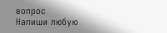вопрос
Напиши любую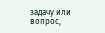задачу или вопрос,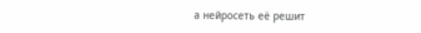а нейросеть её решит